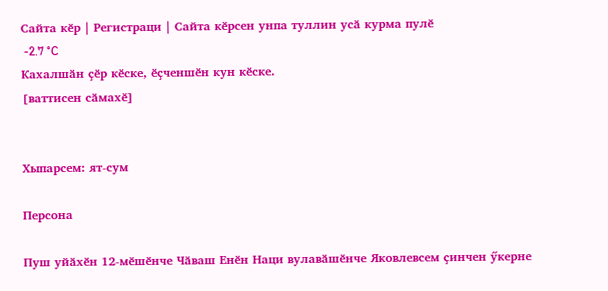Сайта кӗр | Регистраци | Сайта кӗрсен унпа туллин усӑ курма пулӗ
 -2.7 °C
Кахалшӑн ҫӗр кӗске, ӗҫченшӗн кун кӗске.
[ваттисен сӑмахӗ]


Хыпарсем: ят-сум

Персона

Пуш уйӑхӗн 12-мӗшӗнче Чӑваш Енӗн Наци вулавӑшӗнче Яковлевсем ҫинчен ӳкерне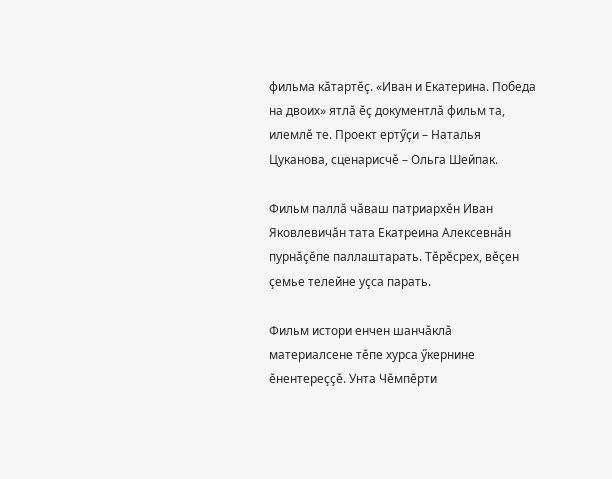фильма кӑтартӗҫ. «Иван и Екатерина. Победа на двоих» ятлӑ ӗҫ документлӑ фильм та, илемлӗ те. Проект ертӳҫи – Наталья Цуканова, сценарисчӗ – Ольга Шейпак.

Фильм паллӑ чӑваш патриархӗн Иван Яковлевичӑн тата Екатреина Алексевнӑн пурнӑҫӗпе паллаштарать. Тӗрӗсрех, вӗҫен ҫемье телейне уҫса парать.

Фильм истори енчен шанчӑклӑ материалсене тӗпе хурса ӳкернине ӗнентереҫҫӗ. Унта Чӗмпӗрти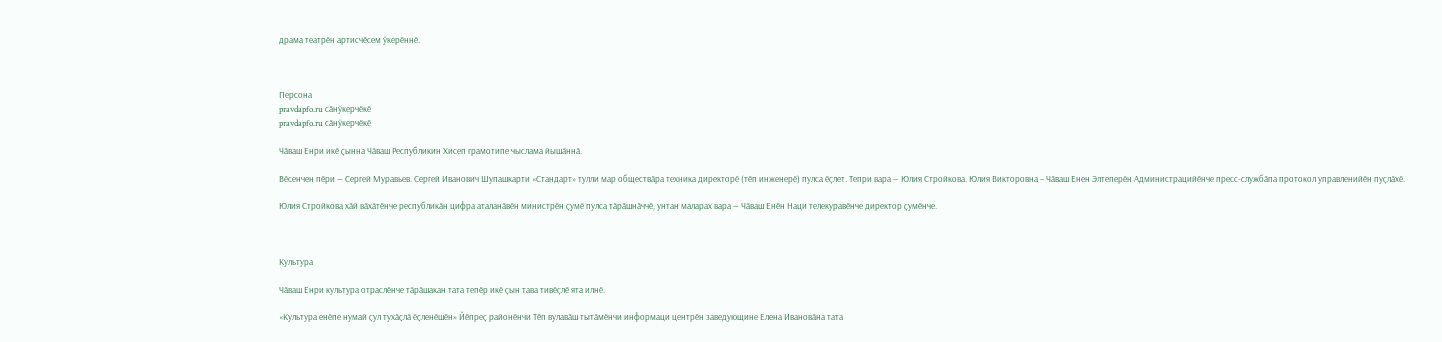драма театрӗн артисчӗсем ӳкерӗннӗ.



Персона
pravdapfo.ru сӑнӳкерчӗкӗ
pravdapfo.ru сӑнӳкерчӗкӗ

Чӑваш Енри икӗ ҫынна Чӑваш Республикин Хисеп грамотипе чыслама йышӑннӑ.

Вӗсенчен пӗри — Сергей Муравьев. Сергей Иванович Шупашкарти «Стандарт» тулли мар обществӑра техника директорӗ (тӗп инженерӗ) пулса ӗҫлет. Тепри вара — Юлия Стройкова. Юлия Викторовна – Чӑваш Енен Элтеперӗн Администрацийӗнче пресс-службӑпа протокол управленийӗн пуҫлӑхӗ.

Юлия Стройкова хӑй вӑхӑтӗнче республикӑн цифра аталанӑвӗн министрӗн ҫумӗ пулса тӑрӑшнӑччӗ, унтан маларах вара — Чӑваш Енӗн Наци телекуравӗнче директор ҫумӗнче.



Культура

Чӑваш Енри культура отраслӗнче тӑрӑшакан тата тепӗр икӗ ҫын тава тивӗҫлӗ ята илнӗ.

«Культура енӗпе нумай ҫул тухӑҫлӑ ӗҫленӗшӗн» Йӗпреҫ районӗнчи Тӗп вулавӑш тытӑмӗнчи информаци центрӗн заведующине Елена Ивановӑна тата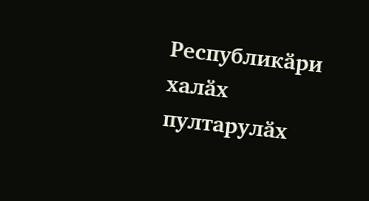Республикӑри халӑх пултарулӑх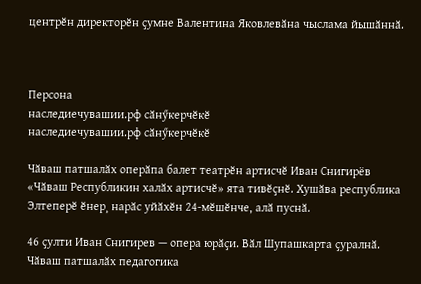центрӗн директорӗн ҫумне Валентина Яковлевӑна чыслама йышӑннӑ.



Персона
наследиечувашии.рф сӑнӳкерчӗкӗ
наследиечувашии.рф сӑнӳкерчӗкӗ

Чӑваш патшалӑх оперӑпа балет театрӗн артисчӗ Иван Снигирёв «Чӑваш Республикин халӑх артисчӗ» ята тивӗҫнӗ. Хушӑва республика Элтеперӗ ӗнер¸ нарӑс уйӑхӗн 24-мӗшӗнче, алӑ пуснӑ.

46 ҫулти Иван Снигирев — опера юрӑҫи. Вӑл Шупашкарта ҫуралнӑ. Чӑваш патшалӑх педагогика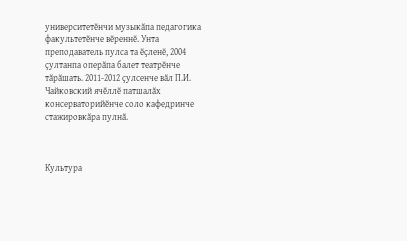университетӗнчи музыкӑпа педагогика факультетӗнче вӗреннӗ. Унта преподаватель пулса та ӗҫленӗ, 2004 ҫултанпа оперӑпа балет театрӗнче тӑрӑшать. 2011-2012 ҫулсенче вӑл П.И. Чайковский ячӗллӗ патшалӑх консерваторийӗнче соло кафедринче стажировкӑра пулнӑ.



Культура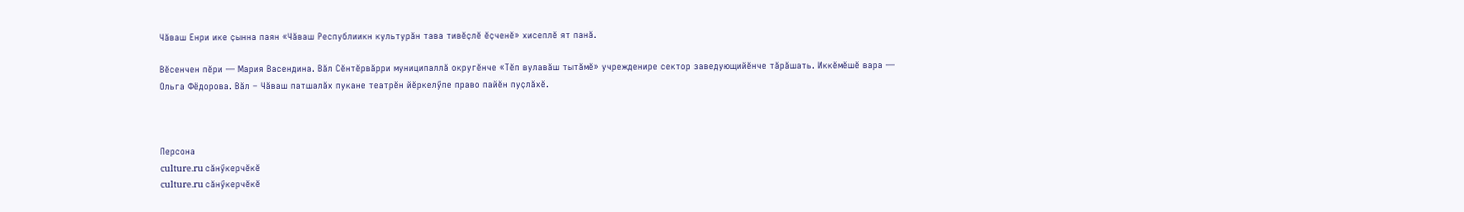Чӑваш Енри ике ҫынна паян «Чӑваш Республиикн культурӑн тава тивӗҫлӗ ӗҫченӗ» хисеплӗ ят панӑ.

Вӗсенчен пӗри — Мария Васендина. Вӑл Сӗнтӗрвӑрри муниципаллӑ округӗнче «Тӗп вулавӑш тытӑмӗ» учрежденире сектор заведующийӗнче тӑрӑшать. Иккӗмӗшӗ вара — Ольга Фёдорова. Вӑл – Чӑваш патшалӑх пукане театрӗн йӗркелӳпе право пайӗн пуҫлӑхӗ.



Персона
culture.ru сӑнӳкерчӗкӗ
culture.ru сӑнӳкерчӗкӗ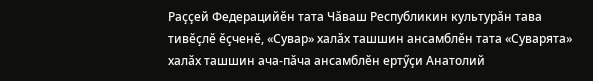Раҫҫей Федерацийӗн тата Чӑваш Республикин культурӑн тава тивӗҫлӗ ӗҫченӗ, «Сувар» халӑх ташшин ансамблӗн тата «Суварята» халӑх ташшин ача-пӑча ансамблӗн ертӳҫи Анатолий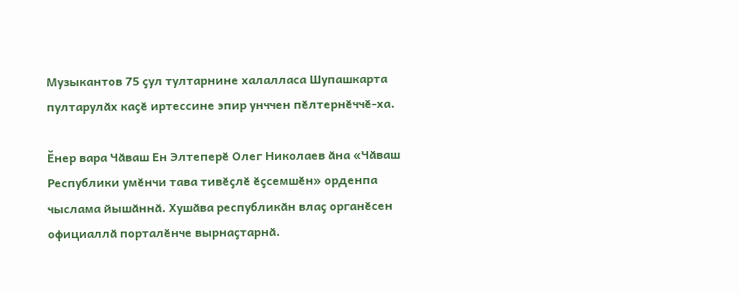Музыкантов 75 ҫул тултарнине халалласа Шупашкарта пултарулӑх каҫӗ иртессине эпир унччен пӗлтернӗччӗ-ха.

Ӗнер вара Чӑваш Ен Элтеперӗ Олег Николаев ӑна «Чӑваш Республики умӗнчи тава тивӗҫлӗ ӗҫсемшӗн» орденпа чыслама йышӑннӑ. Хушӑва республикӑн влаҫ органӗсен официаллӑ порталӗнче вырнаҫтарнӑ.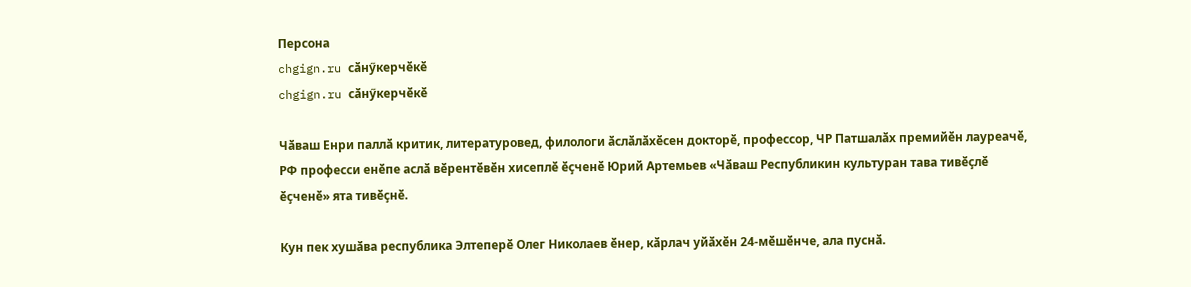Персона
chgign.ru сӑнӳкерчӗкӗ
chgign.ru сӑнӳкерчӗкӗ

Чӑваш Енри паллӑ критик, литературовед, филологи ӑслӑлӑхӗсен докторӗ, профессор, ЧР Патшалӑх премийӗн лауреачӗ, РФ професси енӗпе аслӑ вӗрентӗвӗн хисеплӗ ӗҫченӗ Юрий Артемьев «Чӑваш Республикин культуран тава тивӗҫлӗ ӗҫченӗ» ята тивӗҫнӗ.

Кун пек хушӑва республика Элтеперӗ Олег Николаев ӗнер, кӑрлач уйӑхӗн 24-мӗшӗнче, ала пуснӑ.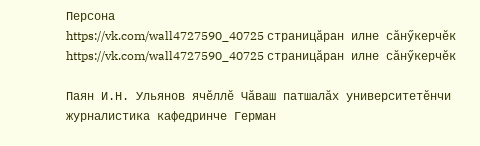Персона
https://vk.com/wall4727590_40725 страницӑран илне сӑнӳкерчӗк
https://vk.com/wall4727590_40725 страницӑран илне сӑнӳкерчӗк

Паян И.Н. Ульянов ячӗллӗ Чӑваш патшалӑх университетӗнчи журналистика кафедринче Герман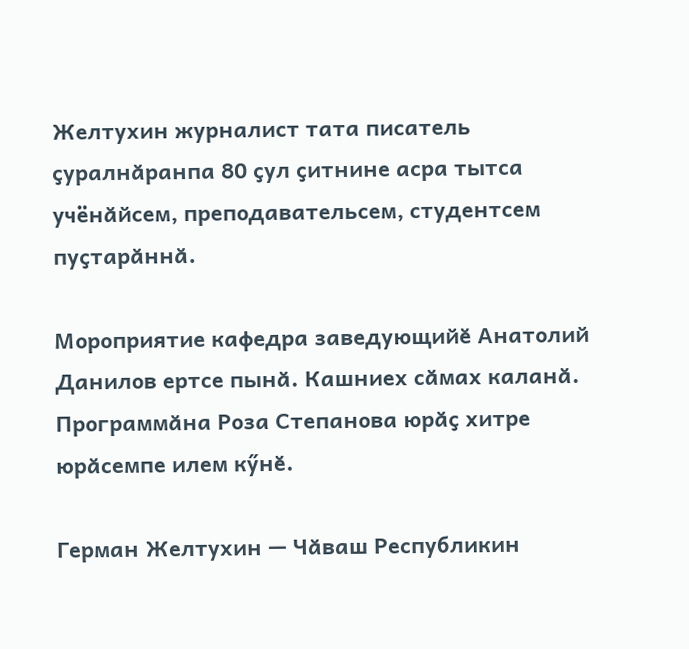Желтухин журналист тата писатель ҫуралнӑранпа 80 ҫул ҫитнине асра тытса учёнӑйсем, преподавательсем, студентсем пуҫтарӑннӑ.

Мороприятие кафедра заведующийӗ Анатолий Данилов ертсе пынӑ. Кашниех сӑмах каланӑ. Программӑна Роза Степанова юрӑҫ хитре юрӑсемпе илем кӳнӗ.

Герман Желтухин — Чӑваш Республикин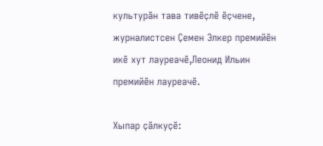культурӑн тава тивӗҫлӗ ӗҫчене, журналистсен Ҫемен Элкер премийӗн икӗ хут лауреачӗ,Леонид Ильин премийӗн лауреачӗ.

Хыпар ҫӑлкуҫӗ: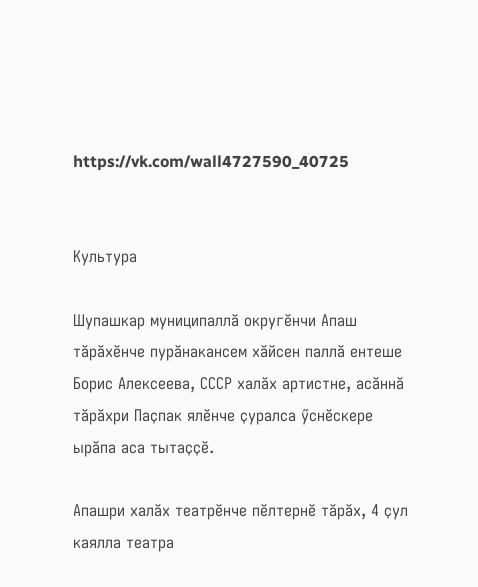https://vk.com/wall4727590_40725


Культура

Шупашкар муниципаллӑ округӗнчи Апаш тӑрӑхӗнче пурӑнакансем хӑйсен паллӑ ентеше Борис Алексеева, СССР халӑх артистне, асӑннӑ тӑрӑхри Паҫпак ялӗнче ҫуралса ӳснӗскере ырӑпа аса тытаҫҫӗ.

Апашри халӑх театрӗнче пӗлтернӗ тӑрӑх, 4 ҫул каялла театра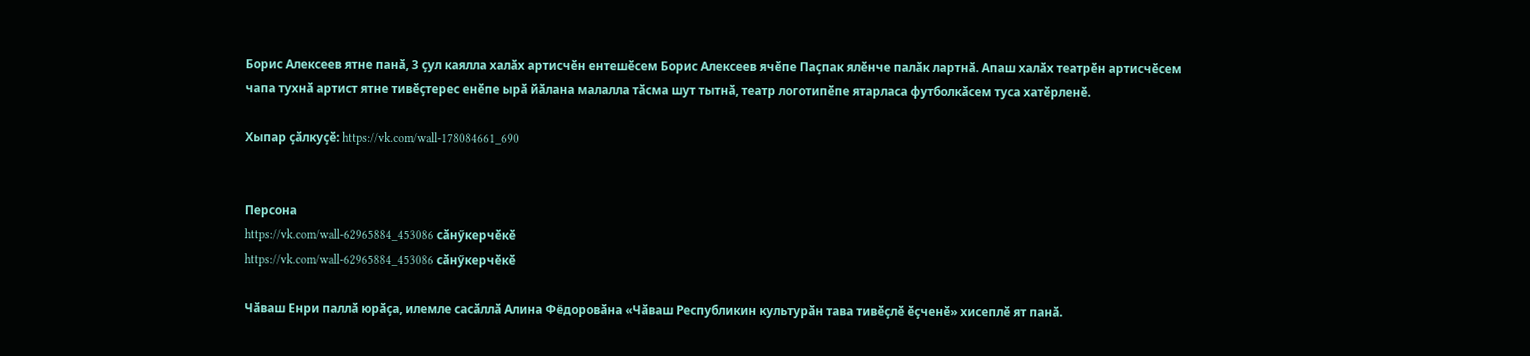Борис Алексеев ятне панӑ, 3 ҫул каялла халӑх артисчӗн ентешӗсем Борис Алексеев ячӗпе Паҫпак ялӗнче палӑк лартнӑ. Апаш халӑх театрӗн артисчӗсем чапа тухнӑ артист ятне тивӗҫтерес енӗпе ырӑ йӑлана малалла тӑсма шут тытнӑ, театр логотипӗпе ятарласа футболкӑсем туса хатӗрленӗ.

Хыпар ҫӑлкуҫӗ: https://vk.com/wall-178084661_690


Персона
https://vk.com/wall-62965884_453086 сӑнӳкерчӗкӗ
https://vk.com/wall-62965884_453086 сӑнӳкерчӗкӗ

Чӑваш Енри паллӑ юрӑҫа, илемле сасӑллӑ Алина Фёдоровӑна «Чӑваш Республикин культурӑн тава тивӗҫлӗ ӗҫченӗ» хисеплӗ ят панӑ.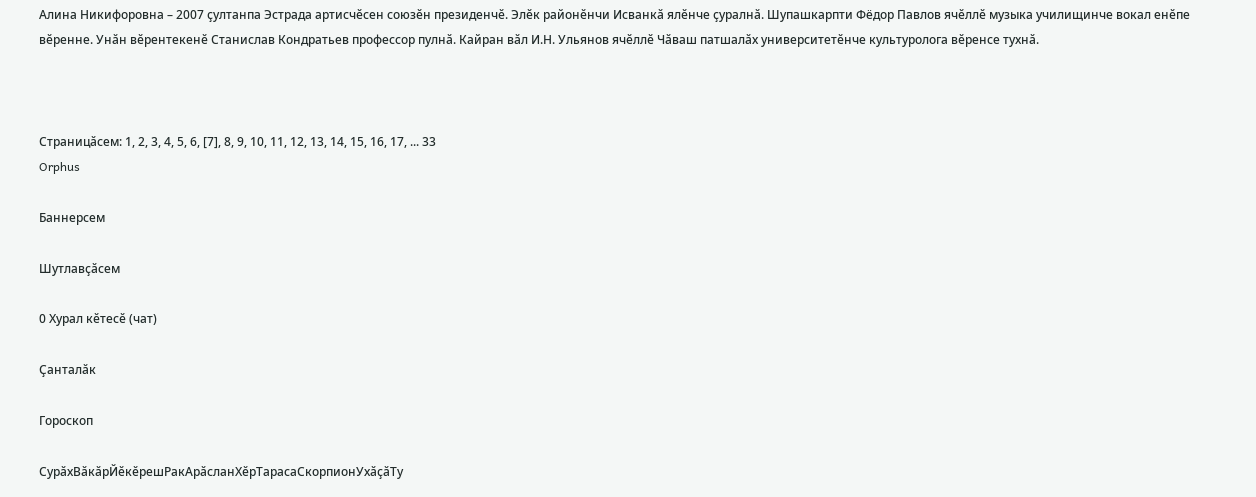Алина Никифоровна – 2007 ҫултанпа Эстрада артисчӗсен союзӗн президенчӗ. Элӗк районӗнчи Исванкӑ ялӗнче ҫуралнӑ. Шупашкарпти Фёдор Павлов ячӗллӗ музыка училищинче вокал енӗпе вӗренне. Унӑн вӗрентекенӗ Станислав Кондратьев профессор пулнӑ. Кайран вӑл И.Н. Ульянов ячӗллӗ Чӑваш патшалӑх университетӗнче культуролога вӗренсе тухнӑ.



Страницӑсем: 1, 2, 3, 4, 5, 6, [7], 8, 9, 10, 11, 12, 13, 14, 15, 16, 17, ... 33
Orphus

Баннерсем

Шутлавҫӑсем

0 Хурал кӗтесӗ (чат)

Ҫанталӑк

Гороскоп

СурӑхВӑкӑрЙӗкӗрешРакАрӑсланХӗрТарасаСкорпионУхӑҫӑТу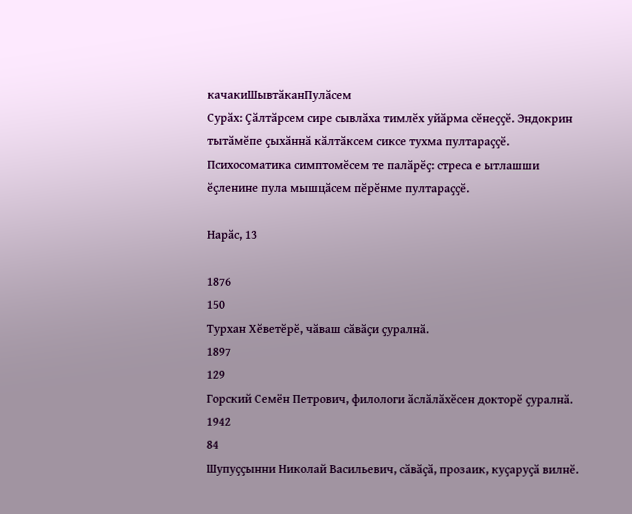качакиШывтӑканПулӑсем
Сурӑх: Ҫӑлтӑрсем сире сывлӑха тимлӗх уйӑрма сӗнеҫҫӗ. Эндокрин тытӑмӗпе ҫыхӑннӑ кӑлтӑксем сиксе тухма пултараҫҫӗ. Психосоматика симптомӗсем те палӑрӗҫ: стреса е ытлашши ӗҫленине пула мышцӑсем пӗрӗнме пултараҫҫӗ.

Нарӑс, 13

1876
150
Турхан Хӗветӗрӗ, чӑваш сӑвӑҫи ҫуралнӑ.
1897
129
Горский Семён Петрович, филологи ӑслӑлӑхӗсен докторӗ ҫуралнӑ.
1942
84
Шупуҫҫынни Николай Васильевич, сӑвӑҫӑ, прозаик, куҫаруҫӑ вилнӗ.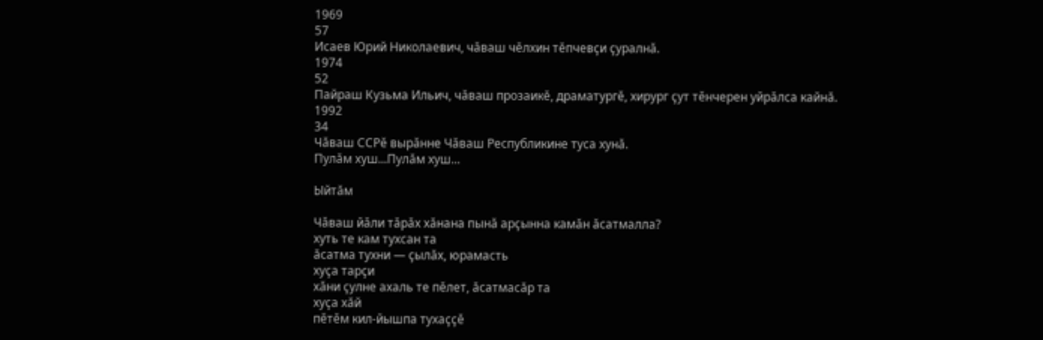1969
57
Исаев Юрий Николаевич, чӑваш чӗлхин тӗпчевҫи ҫуралнӑ.
1974
52
Пайраш Кузьма Ильич, чӑваш прозаикӗ, драматургӗ, хирург ҫут тӗнчерен уйрӑлса кайнӑ.
1992
34
Чӑваш ССРӗ вырӑнне Чӑваш Республикине туса хунӑ.
Пулӑм хуш...Пулӑм хуш...

Ыйтӑм

Чӑваш йӑли тӑрӑх хӑнана пынӑ арҫынна камӑн ӑсатмалла?
хуть те кам тухсан та
ӑсатма тухни — ҫылӑх, юрамасть
хуҫа тарҫи
хӑни ҫулне ахаль те пӗлет, ӑсатмасӑр та
хуҫа хӑй
пӗтӗм кил-йышпа тухаҫҫӗ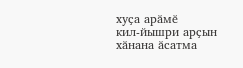хуҫа арӑмӗ
кил-йышри арҫын
хӑнана ӑсатма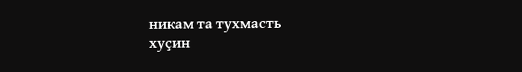никам та тухмасть
хуҫин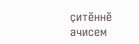ҫитӗннӗ ачисем